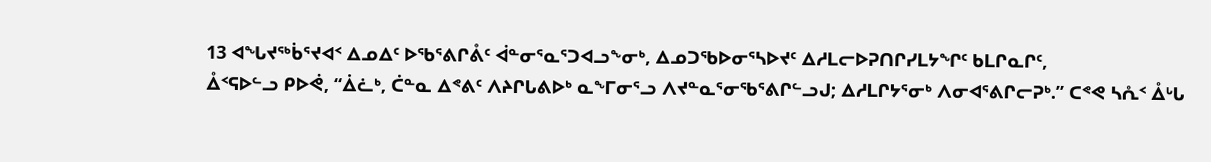13 ᐊᖓᔪᖅᑳᕐᔪᐊᑉ ᐃᓄᐃᑦ ᐅᖃᕐᕕᒋᕔᑦ ᐋᓐᓂᕐᓇᕐᑐᐊᓗᖕᓂᒃ, ᐃᓄᑐᖃᐅᓂᕐᓴᐅᔪᑦ ᐃᓱᒪᓕᐅᕈᑎᒋᓯᒪᔭᖏᑦ ᑲᒪᒋᓇᒋᑦ,
ᐂᑉᕋᐅᓪᓗ ᑭᐅᕚ, “ᐄᓛᒃ, ᑖᓐᓇ ᐃᕝᕕᑦ ᐱᔨᒋᒐᕕᐅᒃ ᓇᖕᒥᓂᕐᓗ ᐱᔪᓐᓇᕐᓂᖃᕐᕕᒋᓪᓗᒍ; ᐃᓱᒪᒋᔭᕐᓂᒃ ᐱᓂᐊᕐᕕᒋᓕᕈᒃ.” ᑕᕝᕙ ᓴᕅᑉ ᐂᒡᒐ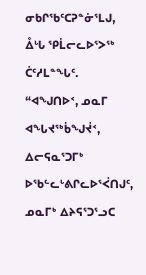ᓂᑲᒋᖃᑦᑕᕈᓐᓃᕐᒪᒍ, ᐂᒡᒐ ᕿᒫᓕᓚᐅᕐᐳᖅ ᑖᑦᓱᒪᓐᖓᑦ.
“ᐊᖑᑎᐅᑉ, ᓄᓇᒥ ᐊᖓᔪᖅᑳᖑᔫᑉ, ᐃᓕᕋᓇᕐᑐᒥᒃ ᐅᖃᓪᓚᒡᕕᒋᓚᐅᕐᐹᑎᒍᑦ, ᓄᓇᒥᒃ ᐃᔨᕋᕐᑐᕐᓗᑕ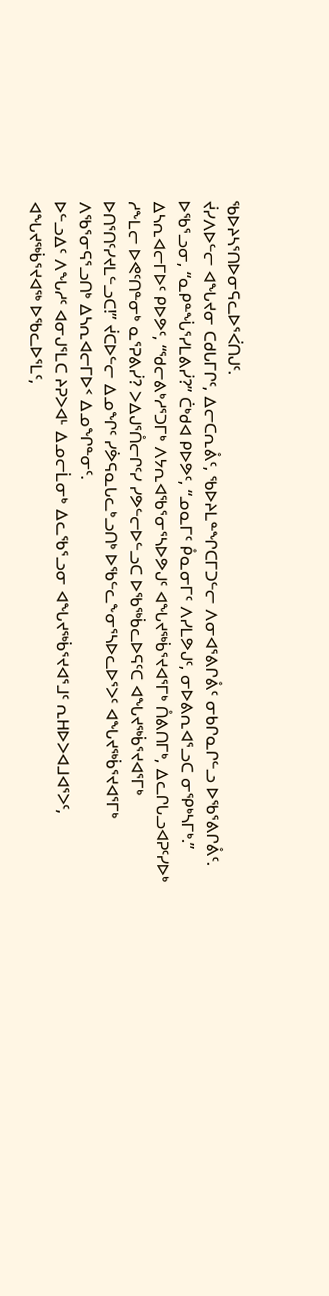ᖃᐅᔨᓴᕐᑎᐅᓂᕋᓚᐅᕐᐹᑎᒍᑦ.
ᔫᓯᐱᐅᓪᓕ ᐊᖓᔪᓂ ᑕᑯᒐᒥᒋᑦ, ᐃᓕᑕᕆᕔᑦ, ᖃᐅᔨᒪᓐᖏᑕᒥᑐᓪᓕ ᐱᓂᐊᕐᕕᒋᕔᑦ ᓂᑲᒋᓇᒋᓪᓗ ᐅᖃᕐᕕᒋᕔᑦ. ᐅᖃᕐᓗᓂ, “ᓇᑭᓐᖔᕐᓯᒪᕕᓰ?” ᑖᒃᑯᐊ ᑭᐅᕗᑦ, “ᓄᓇᒥᑦ ᑬᓇᓂᒥᑦ ᐱᓯᒪᕗᒍᑦ, ᓂᐅᕕᕆᐊᕐᓗᑕ ᓂᕿᒃᓴᒥᒃ.”
ᐃᓴᕆᐊᓕᒥᐅᑦ ᑭᐅᕗᑦ, “ᖁᓕᕕᒃᓱᕐᑐᒥᒃ ᐱᔭᕆᐊᖃᕐᓂᕐᓴᐅᕗᒍᑦ ᐊᖓᔪᖅᑳᕐᔪᐊᕐᒥᒃ ᑍᕕᑎᒥᒃ, ᐃᓚᒋᒐᓗᐊᕈᑦᓯᐅᒃ ᓱᖕᒪᓕ ᐅᕙᑦᑎᓐᓂᒃ ᓇᕐᕈᕕᓰ? ᐳᐃᒍᕐᑍᓕᒋᑦᓯ ᓯᕗᓪᓕᐅᓪᓗᑕ ᐅᖃᖅᑳᓚᐅᕋᑦᑕ ᐊᖓᔪᖅᑳᕐᔪᐊᕐᒥᒃ ᐅᑎᕐᑎᑦᓯᔪᒪᓪᓗᑕ!” ᔫᑕᐅᓪᓕ ᐃᓄᖏᑦ ᓯᕘᕋᓇᒐᓚᒃᓗᑎᒃ ᐅᖃᓪᓚᖕᓂᕐᓴᐅᓚᐅᕐᐳᑦ ᐊᖓᔪᖅᑳᕐᔪᐊᕐᒥᒃ ᐱᖃᕐᓂᕋᕐᓗᑎᒃ ᐃᓴᕆᐊᓕᒥᐅᑉ ᐃᓄᖏᓐᓂᑦ.
ᐅᓪᓗᐃᑦ ᐱᖓᓱᑦ ᐊᓂᒍᕐᒪᑕ ᔨᕈᐳᐊᒻ ᐃᓄᓕᒫᓂᒃ ᐃᓚᖃᕐᓗᓂ ᐊᖓᔪᖅᑳᕐᔪᐊᕐᒧᑦ ᕆᕼᐅᐳᐊᒧᐊᕐᐳᑦ, ᐊᖓᔪᖅᑳᕐᔪᐊᖅ ᐅᖃᓚᐅᕐᒪᑦ,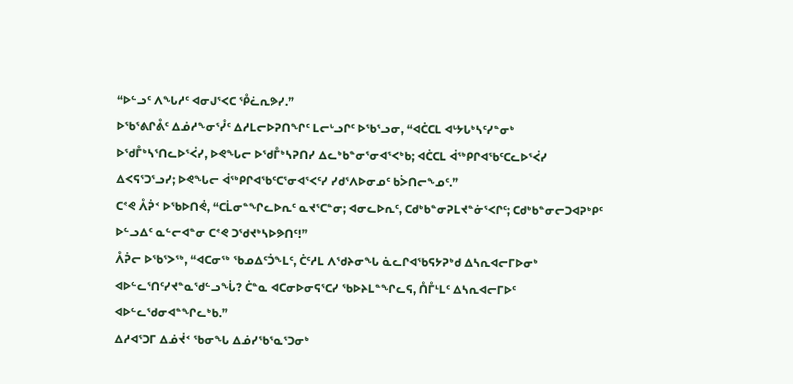“ᐅᓪᓗᑦ ᐱᖓᓱᑦ ᐊᓂᒍᕐᐸᑕ ᕾᓛᕆᕗᓯ.”
ᐅᖃᕐᕕᒋᕔᑦ ᐃᓅᓱᖕᓂᕐᓮᑦ ᐃᓱᒪᓕᐅᕈᑎᖏᑦ ᒪᓕᒡᓗᒋᑦ ᐅᖃᕐᓗᓂ, “ᐊᑖᑕᒪ ᐊᒡᔭᒐᒃᓴᑦᓯᓐᓂᒃ ᐅᖁᒤᒃᓴᕐᑎᓚᐅᕐᐹᓯ, ᐅᕙᖓᓕ ᐅᖁᒤᒃᓴᕈᑎᓯ ᐃᓚᒃᑲᓐᓂᕐᓂᐊᕐᐸᒃᑲ; ᐊᑖᑕᒪ ᐋᖅᑭᒋᐊᖃᑦᑕᓚᐅᕐᐹᓯ ᐃᐸᕋᕐᑐᕐᓗᓯ; ᐅᕙᖓᓕ ᐋᖅᑭᒋᐊᖃᑦᑕᕐᓂᐊᕐᐸᑦᓯ ᓯᑯᕐᐱᐅᓂᓄᑦ ᑲᐴᑎᓕᖕᓄᑦ.”
ᑕᕝᕙ ᐰᕉᑉ ᐅᖃᐅᑎᕚ, “ᑕᒫᓂᓐᖏᓚᐅᕆᑦ ᓇᔪᕐᑕᓐᓂ; ᐊᓂᓚᐅᕆᑦ, ᑕᑯᒃᑲᓐᓂᕈᒪᔪᓐᓃᕐᐸᒋᑦ; ᑕᑯᒃᑲᓐᓂᓕᑐᐊᕈᒃᑭᑦ ᐅᓪᓗᐃᑦ ᓇᓪᓕᐊᓐᓂ ᑕᕝᕙ ᑐᖁᔪᒃᓴᐅᕗᑎᑦ!”
ᐰᕉᓕ ᐅᖃᕐᐳᖅ, “ᐊᑕᓂᖅ ᖃᓄᐃᑦᑑᖕᒪᑦ, ᑖᑦᓱᒪ ᐱᖁᔨᓂᖓ ᓈᓚᒋᐊᖃᕋᔭᕈᒃᑯ ᐃᓴᕆᐊᓕᒥᐅᓂᒃ ᐊᐅᓪᓚᕐᑎᑦᓯᔪᓐᓇᖁᓪᓗᖔ? ᑖᓐᓇ ᐊᑕᓂᐅᓂᕋᕐᑕᓯ ᖃᐅᔨᒪᓐᖏᓚᕋ, ᑍᒤᒻᒪᑦ ᐃᓴᕆᐊᓕᒥᐅᑦ ᐊᐅᓪᓚᖁᓂᐊᓐᖏᓚᒃᑲ.”
ᐃᓱᐊᕐᑐᒥ ᐃᓅᔫᑉ ᖃᓂᖓ ᐃᓅᓯᖃᕐᓇᕐᑐᓂᒃ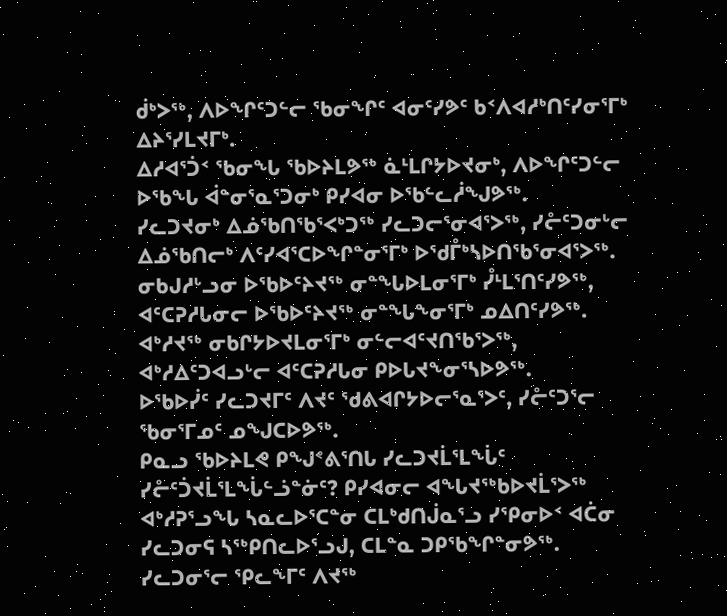ᑰᒃᐳᖅ, ᐱᐅᖏᑦᑐᓪᓕ ᖃᓂᖏᑦ ᐊᓂᑦᓯᕗᑦ ᑲᑉᐱᐊᓱᒃᑎᑦᓯᓂᕐᒥᒃ ᐃᔨᕐᓯᒪᔪᒥᒃ.
ᐃᓱᐊᕐᑑᑉ ᖃᓂᖓ ᖃᐅᔨᒪᕗᖅ ᓈᒻᒪᒋᔭᐅᔪᓂᒃ, ᐱᐅᖏᑦᑐᓪᓕ ᐅᖃᖓ ᐋᓐᓂᕐᓇᕐᑐᓂᒃ ᑭᓯᐊᓂ ᐅᖃᓪᓚᓲᖑᕗᖅ.
ᓯᓚᑐᔪᓂᒃ ᐃᓅᖃᑎᖃᕐᐸᒃᑐᖅ ᓯᓚᑐᓕᕐᓂᐊᕐᐳᖅ, ᓯᓔᑦᑐᓂᒡᓕ ᐃᓅᖃᑎᓕᒃ ᐱᑦᓯᐊᕐᑕᐅᖏᓐᓂᕐᒥᒃ ᐅᖁᒤᒃᓴᐅᑎᖃᕐᓂᐊᕐᐳᖅ.
ᓂᑲᒍᓱᒡᓗᓂ ᐅᖃᐅᑦᔨᔪᖅ ᓂᓐᖓᐅᒪᓂᕐᒥᒃ ᓮᒻᒪᕐᑎᑦᓯᕗᖅ, ᐊᑦᑕᕈᓱᒐᓂᓕ ᐅᖃᐅᑦᔨᔪᖅ ᓂᓐᖓᖕᓂᕐᒥᒃ ᓄᐃᑎᑦᓯᕗᖅ.
ᐊᒃᓱᔪᖅ ᓂᑲᒋᔭᐅᔪᒪᓂᕐᒥᒃ ᓂᓪᓕᐊᑦᔪᑎᖃᕐᐳᖅ, ᐊᒃᓱᐃᑦᑐᐊᓗᒡᓕ ᐊᑦᑕᕈᓱᒐᓂ ᑭᐅᒐᔪᖕᓂᕐᓴᐅᕗᖅ.
ᐅᖃᐅᓰᑦ ᓯᓚᑐᔪᒥᑦ ᐱᔪᑦ ᖁᕕᐊᒋᔭᐅᓕᕐᓇᕐᐳᑦ, ᓯᓔᑦᑐᕐᓕ ᖃᓂᕐᒥᓄᑦ ᓄᖑᑕᐅᕗᖅ.
ᑭᓇᓗ ᖃᐅᔨᒪᕙ ᑭᖑᕝᕕᕐᑎᒐ ᓯᓚᑐᔪᒫᕐᒪᖔᑦ ᓯᓔᑦᑑᔪᒫᕐᒪᖔᓪᓘᓐᓃᑦ? ᑭᓯᐊᓂᓕ ᐊᖓᔪᖅᑲᐅᔪᒫᕐᐳᖅ ᐊᒃᓱᕈᕐᓗᖓ ᓴᓇᓚᐅᕐᑕᓐᓂ ᑕᒪᒃᑯᑎᒎᓇᕐᓗ ᓯᕿᓂᐅᑉ ᐊᑖᓂ ᓯᓚᑐᓂᕋ ᓴᖅᑭᑎᓚᐅᕐᓗᒍ, ᑕᒪᓐᓇ ᑐᑭᖃᖏᓐᓂᕗᖅ.
ᓯᓚᑐᓂᕐᓕ ᕿᓚᖕᒥᑦ ᐱᔪᖅ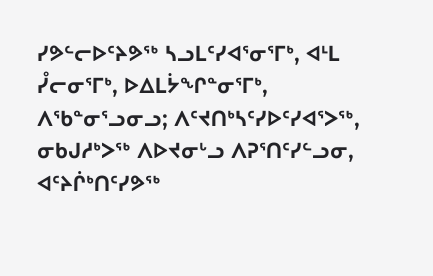ᓯᕗᓪᓕᐅᑦᔨᕗᖅ ᓴᓗᒪᑦᓯᐊᕐᓂᕐᒥᒃ, ᐊᒻᒪ ᓮᓕᓂᕐᒥᒃ, ᐅᐃᒪᔮᖏᓐᓂᕐᒥᒃ, ᐱᖃᓐᓂᕐᓗᓂᓗ; ᐱᑦᔪᑎᒃᓴᑦᓯᐅᑦᓯᐊᕐᐳᖅ, ᓂᑲᒍᓱᒃᐳᖅ ᐱᐅᔪᓂᒡᓗ ᐱᕈᕐᑎᑦᓯᓪᓗᓂ, ᐊᑦᔨᒌᒃᑎᑦᓯᕗᖅ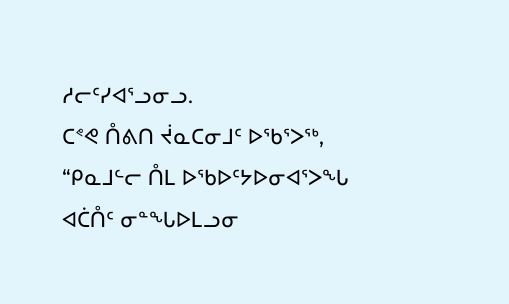ᓱᓕᑦᓯᐊᕐᓗᓂᓗ.
ᑕᕝᕙ ᑍᕕᑎ ᔫᓇᑕᓂᒧᑦ ᐅᖃᕐᐳᖅ, “ᑭᓇᒧᓪᓕ ᑍᒪ ᐅᖃᐅᑦᔭᐅᓂᐊᕐᐳᖓ ᐊᑖᑍᑦ ᓂᓐᖓᐅᒪᓗᓂ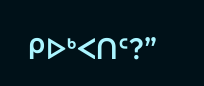ᑭᐅᒃᐸᑎᑦ?”